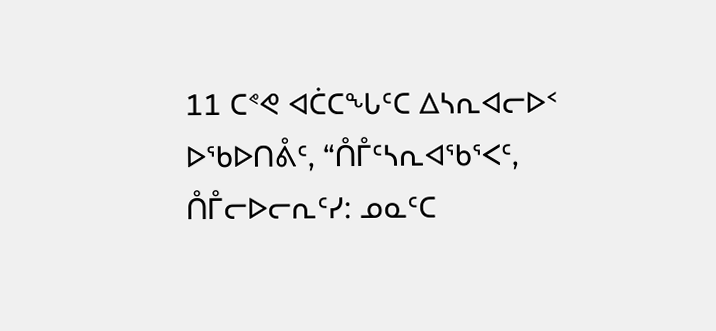11 ᑕᕝᕙ ᐊᑖᑕᖓᑦᑕ ᐃᓴᕆᐊᓕᐅᑉ ᐅᖃᐅᑎᕔᑦ, “ᑍᒤᑦᓴᕆᐊᖃᕐᐸᑦ, ᑍᒤᓕᐅᓕᕆᑦᓯ: ᓄᓇᑦᑕ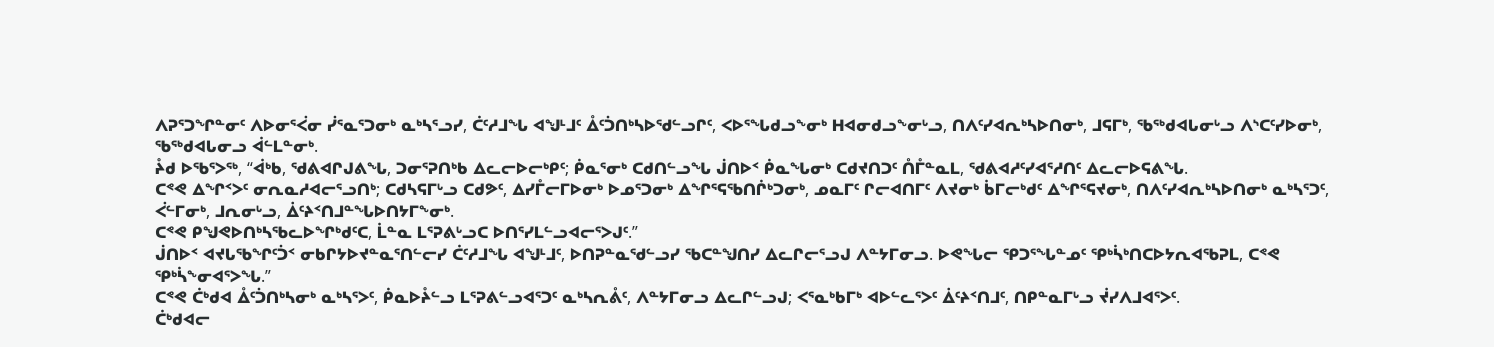ᐱᕈᕐᑐᖏᓐᓂᑦ ᐱᐅᓂᕐᐹᓂ ᓰᕐᓇᕐᑐᓂᒃ ᓇᒃᓴᕐᓗᓯ, ᑖᑦᓱᒧᖓ ᐊᖑᒻᒧᑦ ᐂᑦᑑᑎᒃᓴᐅᖁᓪᓗᒋᑦ, ᐸᐅᕐᖓᑯᓗᖕᓂᒃ ᕼᐊᓂᑯᓗᖕᓂᒡᓗ, ᑎᐱᑦᓯᐊᕆᒃᓴᐅᑎᓂᒃ, ᒧᕋᒥᒃ, ᖃᖅᑯᐊᒐᓂᒡᓗ ᐱᔅᑕᑦᓯᐅᓂᒃ, ᖃᖅᑯᐊᒐᓂᓗ ᐋᓪᒪᓐᓂᒃ.
ᔧᑯ ᐅᖃᕐᐳᖅ, “ᐋᒃᑲ, ᖁᕕᐊᒋᒍᕕᖓ, ᑐᓂᕐᕈᑎᒃᑲ ᐃᓚᓕᐅᓕᒃᑭᑦ; ᑮᓇᕐᓂᒃ ᑕᑯᑎᓪᓗᖓ ᒎᑎᐅᑉ ᑮᓇᖓᓂᒃ ᑕᑯᔪᑎᑐᑦ ᑍᒤᓐᓇᒪ, ᖁᕕᐊᓱᑦᓯᐊᕐᓱᑎᑦ ᐃᓚᓕᐅᕋᕕᖓ.
ᑕᕝᕙ ᐃᖏᑉᐳᑦ ᓂᕆᓇᓱᐊᓕᕐᓗᑎᒃ; ᑕᑯᓴᕋᒥᒡᓗ ᑕᑯᕗᑦ, ᐃᓯᒤᓕᒥᐅᓂᒃ ᐅᓄᕐᑐᓂᒃ ᐃᖏᕐᕋᖃᑎᒌᒃᑐᓂᒃ, ᓄᓇᒥᑦ ᒋᓕᐊᑎᒥᑦ ᐱᔪᓂᒃ ᑳᒥᓕᒃᑯᑦ ᐃᖏᕐᕋᔪᓂᒃ, ᑎᐱᑦᓯᐊᕆᒃᓴᐅᑎᓂᒃ ᓇᒃᓴᕐᑐᑦ, ᐹᓪᒥᓂᒃ, ᒧᕆᓂᒡᓗ, ᐄᑦᔨᑉᑎᒧᓐᖓᐅᑎᔭᒥᖕᓂᒃ.
ᑕᕝᕙ ᑭᖑᕙᐅᑎᒃᓴᖃᓚᐅᖏᒃᑯᑦᑕ, ᒫᓐᓇ ᒪᕐᕈᕕᒡᓗᑕ ᐅᑎᕐᓯᒪᓪᓗᐊᓕᕐᐳᒍᑦ.”
ᒎᑎᐅᑉ ᐊᔪᒐᖃᖏᑦᑑᑉ ᓂᑲᒋᔭᐅᔪᓐᓇᕐᑎᓪᓕᓯ ᑖᑦᓱᒧᖓ ᐊᖑᒻᒧᑦ, ᐅᑎᕈᓐᓇᖁᓪᓗᓯ ᖃᑕᓐᖑᑎᓯ ᐃᓚᒋᓕᕐᓗᒍ ᐱᓐᔭᒥᓂᓗ. ᐅᕙᖓᓕ ᕿᑐᕐᖓᓐᓄᑦ ᕿᒃᓵᒃᑎᑕᐅᔭᕆᐊᖃᕈᒪ, ᑕᕝᕙ ᕿᒃᓵᖕᓂᐊᕐᐳᖓ.”
ᑕᕝᕙ ᑖᒃᑯᐊ ᐂᑦᑑᑎᒃᓴᓂᒃ ᓇᒃᓴᕐᐳᑦ, ᑮᓇᐅᔧᓪᓗ ᒪᕐᕈᕕᓪᓗᐊᕐᑐᑦ ᓇᒃᓴᕆᕔᑦ, ᐱᓐᔭᒥᓂᓗ ᐃᓚᒋᓪᓗᒍ; ᐸᕐᓇᒃᑲᒥᒃ ᐊᐅᓪᓚᕐᐳᑦ ᐄᑦᔨᑉᑎᒧᑦ, ᑎᑭᓐᓇᒥᒡᓗ ᔫᓯᐱᒧᐊᕐᐳᑦ.
ᑖᒃᑯᐊᓕ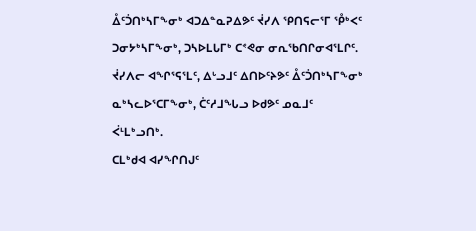ᐂᑦᑑᑎᒃᓴᒥᖕᓂᒃ ᐊᑐᐃᓐᓇᕈᐃᕗᑦ ᔫᓯᐱ ᕿᑎᕋᓕᕐᒥ ᕾᒃᐸᑦ ᑐᓂᔭᒃᓴᒥᖕᓂᒃ, ᑐᓴᐅᒪᒐᒥᒃ ᑕᕝᕙᓂ ᓂᕆᖃᑎᒋᓂᐊᕐᒪᒋᑦ.
ᔫᓯᐱᓕ ᐊᖏᕐᕋᕐᒪᑦ, ᐃᒡᓗᒧᑦ ᐃᑎᐅᑦᔨᕗᑦ ᐂᑦᑑᑎᒃᓴᒥᖕᓂᒃ ᓇᒃᓴᓚᐅᕐᑕᒥᖕᓂᒃ, ᑖᑦᓱᒧᖓᓗ ᐅᑯᕗᑦ ᓄᓇᒧᑦ ᐹᒻᒪᒃᓗᑎᒃ.
ᑕᒪᒃᑯᐊ ᐊᓯᖏᑎᒍᑦ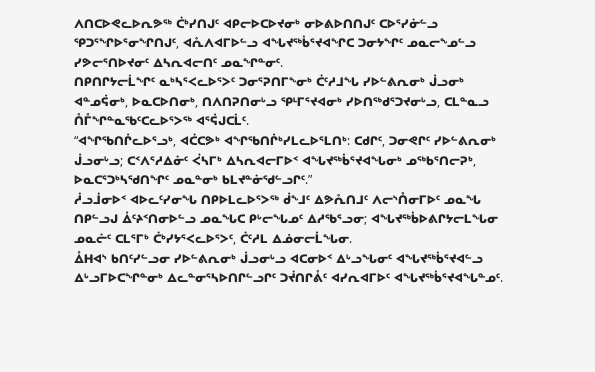ᐱᑎᑕᐅᕙᓚᐅᕆᕗᖅ ᑖᒃᓯᑎᒍᑦ ᐊᑭᓕᐅᑕᐅᔪᓂᒃ ᓂᐅᕕᐅᑎᑎᒍᑦ ᑕᐅᕐᓯᓃᓪᓗ ᕿᑐᕐᖏᐅᕐᓂᖏᑎᒍᑦ, ᐊᕅᐱᐊᒥᐅᓪᓗ ᐊᖓᔪᖅᑳᕐᔪᐊᖏᑕ ᑐᓂᔭᖏᑦ ᓄᓇᓕᖕᓄᓪᓗ ᓯᕗᓕᕐᑎᐅᔪᓂᑦ ᐃᓴᕆᐊᓕᑎᑦ ᓄᓇᖏᓐᓂᑦ.
ᑎᑭᑎᒋᔭᓕᒫᖏᑦ ᓇᒃᓴᕐᐸᓚᐅᕐᐳᑦ ᑐᓂᕐᕈᑎᒥᖕᓂᒃ ᑖᑦᓱᒧᖓ ᓯᐅᓪᕕᕆᓂᒃ ᒎᓗᓂᒃ ᐊᓐᓄᕌᓂᒃ, ᐅᓇᑕᐅᑎᓂᒃ, ᑎᐱᑎᕈᑎᓂᒡᓗ ᕿᒻᒥᕐᔪᐊᓂᒃ ᓯᐅᑎᖅᑯᕐᑐᔪᓂᒡᓗ, ᑕᒪᓐᓇᓗ ᑍᒤᖏᓐᓇᖃᑦᑕᓚᐅᕐᐳᖅ ᐊᕐᕌᒍᑕᒫᑦ.
“ᐊᖏᖃᑎᒌᓚᐅᕐᓗᒃ, ᐊᑖᑕᕗᒃ ᐊᖏᖃᑎᒌᒃᓯᒪᓚᐅᕐᒪᑎᒃ: ᑕᑯᒋᑦ, ᑐᓂᕙᒋᑦ ᓯᐅᓪᕕᕆᓂᒃ ᒎᓗᓂᒡᓗ; ᑕᑉᐱᕐᓱᐃᓃᑦ ᐹᓴᒥᒃ ᐃᓴᕆᐊᓕᒥᐅᑉ ᐊᖓᔪᖅᑳᕐᔪᐊᖓᓂᒃ ᓄᖅᑲᕐᑎᓕᕈᒃ, ᐅᓇᑕᕐᑐᒃᓴᖁᑎᖏᑦ ᓄᓇᓐᓂᒃ ᑲᒪᔪᓐᓃᖁᓪᓗᒋᑦ.”
ᓲᓗᒨᓂᐅᑉ ᐊᐅᓚᑦᓯᓂᖓ ᑎᑭᐅᒪᓚᐅᕐᐳᖅ ᑰᖕᒧᑦ ᐃᕗᕅᑎᒧᑦ ᐱᓕᔅᑍᓂᒥᐅᑦ ᓄᓇᖓ ᑎᑭᓪᓗᒍ ᐄᑦᔨᑉᑎᓂᐅᓪᓗ ᓄᓇᖓᑕ ᑭᒡᓕᖓᓄᑦ ᐃᓱᖃᕐᓗᓂ; ᐊᖓᔪᖅᑳᐅᕕᒋᔭᓕᒪᖓᓂ ᓄᓇᓖᑦ ᑕᒪᕐᒥᒃ ᑖᒃᓯᔭᕐᐸᓚᐅᕐᐳᑦ, ᑖᑦᓱᒪ ᐃᓅᓂᓕᒫᖓᓂ.
ᐂᕼᐊᔅ ᑲᑎᑦᓯᓪᓗᓂ ᓯᐅᓪᕕᕆᓂᒃ ᒎᓗᓂᒡᓗ ᐊᑕᓂᐅᑉ ᐃᒡᓗᖓᓂᑦ ᐊᖓᔪᖅᑳᕐᔪᐊᓪᓗ ᐃᒡᓗᒥᐅᑕᖏᓐᓂᒃ ᐃᓚᓐᓂᕐᓴᐅᑎᒋᓪᓗᒋᑦ ᑐᔫᑎᒋᕔᑦ ᐊᓯᕆᐊᒥᐅᑦ ᐊᖓᔪᖅᑳᕐᔪᐊᖓᓐᓄᑦ.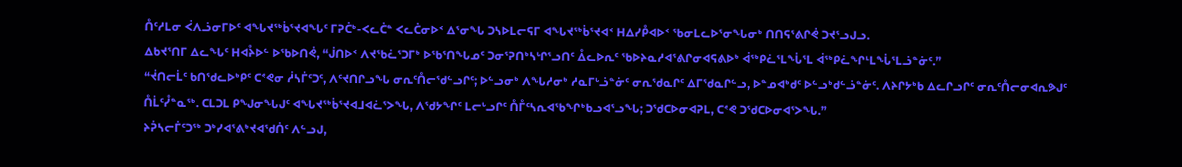ᑍᑦᓱᒪᓂ ᐹᐱᓘᓂᒥᐅᑦ ᐊᖓᔪᖅᑳᕐᔪᐊᖓᑦ ᒥᕈᑖᒃ-ᐸᓚᑖᓐ ᐸᓚᑖᓂᐅᑉ ᐃᕐᓂᖓ ᑐᓴᐅᒪᓕᕋᒥ ᐊᖓᔪᖅᑳᕐᔪᐊᑉ ᕼᐃᓯᑬᐊᐅᑉ ᖃᓂᒪᓚᐅᕐᓂᖓᓂᒃ ᑎᑎᕋᕐᕕᒋᕚ ᑐᔪᕐᓗᒍᓗ.
ᐃᑲᔪᕐᑎᒥ ᐃᓚᖓᑦ ᕼᐊᔧᐅᓪ ᐅᖃᐅᑎᕚ, “ᒎᑎᐅᑉ ᐱᔪᖃᓛᕐᑐᒥᒃ ᐅᖃᕐᑎᖓᓄᑦ ᑐᓂᕐᕈᑎᒃᓴᒡᒋᕐᓗᑎᑦ ᐂᓚᐅᕆᑦ ᖃᐅᔨᓇᓱᐊᕐᕕᒋᓂᐊᕋᕕᐅᒃ ᐋᖅᑭᓛᕐᒪᖔᕐᒪ ᐋᖅᑭᓛᖏᒻᒪᖔᕐᒪᓘᓐᓃᑦ.”
“ᔫᑎᓕᒫᑦ ᑲᑎᖁᓚᐅᒃᑭᑦ ᑕᕝᕙᓂ ᓲᓴᒦᑦᑐᑦ, ᐱᑦᔪᑎᒋᓗᖓ ᓂᕆᑦᑍᓕᖁᓪᓗᒋᑦ; ᐅᓪᓗᓂᒃ ᐱᖓᓱᓂᒃ ᓱᓇᒥᒡᓘᓐᓃᑦ ᓂᕆᖁᓇᒋᑦ ᐃᒥᖁᓇᒋᓪᓗ, ᐅᓐᓄᐊᒃᑯᑦ ᐅᓪᓗᒃᑯᓪᓘᓐᓃᑦ. ᐱᔨᒋᔭᒃᑲ ᐃᓚᒋᓗᒋᑦ ᓂᕆᑦᑍᓕᓂᐊᕆᕗᒍᑦ ᑍᒫᑦᓮᓐᓇᖅ. ᑕᒪᑐᒪ ᑭᖑᓂᖓᒍᑦ ᐊᖓᔪᖅᑳᕐᔪᐊᒧᐊᓛᕐᐳᖓ, ᐱᖁᔭᖏᑦ ᒪᓕᒡᓗᒋᑦ ᑍᒤᑦᓴᕆᐊᖃᖏᒃᑲᓗᐊᕐᓗᖓ; ᑐᖁᑕᐅᓂᐊᕈᒪ, ᑕᕝᕙ ᑐᖁᑕᐅᓂᐊᕐᐳᖓ.”
ᔨᕉᓴᓕᒦᑦᑐᖅ ᑐᒃᓯᐊᕐᕕᒃᔪᐊᖁᑏᑦ ᐱᓪᓗᒍ,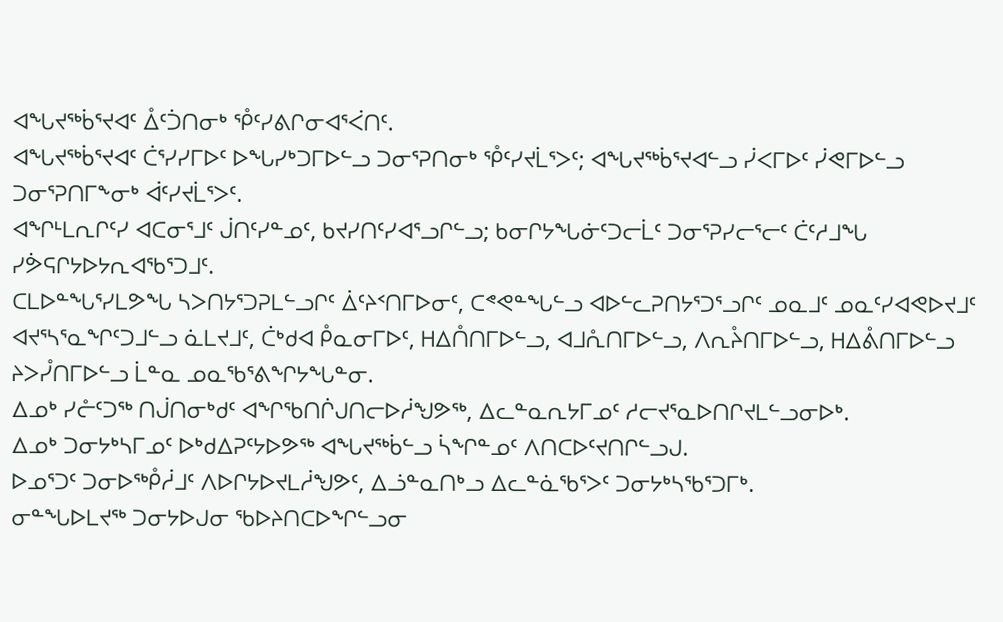ᐊᖓᔪᖅᑳᕐᔪᐊᑦ ᐂᑦᑑᑎᓂᒃ ᕾᑦᓯᕕᒋᓂᐊᕐᐹᑎᑦ.
ᐊᖓᔪᖅᑳᕐᔪᐊᑦ ᑖᕐᓯᓯᒥᐅᑦ ᐅᖓᓯᒃᑐᒥᐅᓪᓗ ᑐᓂᕐᕈᑎᓂᒃ ᕾᑦᓯᔪᒫᕐᐳᑦ; ᐊᖓᔪᖅᑳᕐᔪᐊᓪᓗ ᓰᐸᒥᐅᑦ ᓰᕙᒥᐅᓪᓗ ᑐᓂᕐᕈᑎᒥᖕᓂᒃ ᐋᑦᓯᔪᒫᕐᐳᑦ.
ᐊᖏᒻᒪᕆᒋᑦᓯ ᐊᑕᓂᕐᒧᑦ ᒎᑎᑦᓯᓐᓄᑦ, ᑲᔪᓯᑎᑦᓯᐊᕐᓗᒋᓪᓗ; ᑲᓂᒋᔭᖓᓃᑦᑐᓕᒫᑦ ᑐᓂᕐᕈᓯᓕᕐᓕᑦ ᑖᑦᓱᒧᖓ ᓯᕘᕋᒋᔭᐅᔭᕆᐊᖃᕐᑐᒧᑦ.
ᑕᒪᐅᓐᖓᕐᓯᒪᕗᖓ ᓴᐳᑎᔭᕐᑐᕈᒪᓪᓗᒋᑦ ᐄᑦᔨᑉᑎᒥᐅᓂᑦ, ᑕᕝᕙᓐᖓᓪᓗ ᐊᐅᓪᓚᕈᑎᔭᕐᑐᕐᓗᒋᑦ ᓄᓇᒧᑦ ᓄᓇᑦᓯᐊᕙᐅᔪᒧᑦ ᐊᔪᕐᓴᕐᓇᖏᑦᑐᒧᓪᓗ ᓈᒪᔪᒧᑦ, ᑖᒃᑯᐊ ᑬᓇᓂᒥᐅᑦ, ᕼᐃᑍᑎᒥᐅᓪᓗ, ᐊᒧᕅᑎᒥᐅᓪᓗ, ᐱᕆᔧᑎᒥᐅᓪᓗ, ᕼᐃᕔᑎᒥᐅᓪᓗ ᔨᐳᓮᑎᒥᐅᓪᓗ ᒫᓐᓇ ᓄᓇᖃᕐᕕᖏᔭᖓᓐᓂ.
ᐃᓄᒃ ᓯᓔᑦᑐᖅ ᑎᒎᑎᓂᒃᑯᑦ ᐊᖏᖃᑎᒌᒍᑎᓕᐅᓲᖑᕗᖅ, ᐃᓚᓐᓇᕆᔭᒥᓄᑦ ᓱᓕᔪᕐᓇᐅᑎᒋᔪᒪᓪᓗᓂᐅᒃ.
ᐃᓄᒃ ᑐᓂᔭᒃᓴᒥᓄᑦ ᐅᒃᑯᐃᕈᑦᔭᐅᕗᖅ ᐊᖓᔪᖅᑳᓪᓗ ᓵᖏᓐᓄᑦ ᐱᑎᑕᐅᑦᔪᑎᒋᓪᓗᒍ.
ᐅᓄᕐᑐᑦ ᑐᓂᐅᖅᑬᓲᒧᑦ ᐱᐅᒋᔭᐅᔪᒪᓲᖑᕗᑦ, ᐃᓘᓐᓇᑎᒃᓗ ᐃᓚᓐᓈᖃᕐᐳᑦ ᑐᓂᔭᒃᓴᖃᕐᑐᒥᒃ.
ᓂᓐᖓᐅᒪᔪᖅ ᑐᓂᔭᐅᒍᓂ ᖃᐅᔨᑎᑕᐅᖏᓪᓗᓂ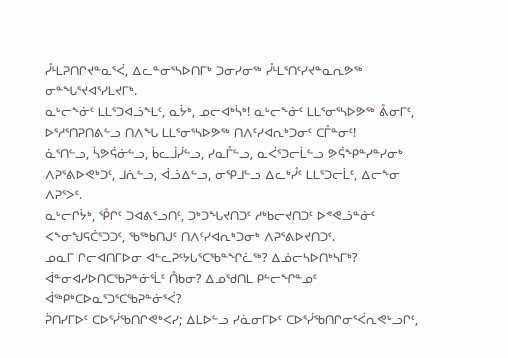ᓮᒻᒪᕈᑎᒋᔪᓐᓇᕐᐹ, ᐃᓚᓐᓂᕐᓴᐅᑎᒥᒃ ᑐᓂᓯᓂᖅ ᓮᒻᒪᕐᑎᑦᓯᔪᓐᓇᕆᕗᖅ ᓂᓐᖓᕐᔪᐊᕐᓯᒪᔪᒥᒃ.
ᓇᒡᓕᖕᓃᑦ ᒪᒪᕐᑐᐊᓘᖕᒪᑦ, ᓇᔮᒃ, ᓄᓕᐊᒃᓵᒃ! ᓇᒡᓕᖕᓃᑦ ᒪᒪᕐᓂᕐᓴᐅᕗᖅ ᕔᓂᒥᑦ, ᐅᕐᓱᕐᑎᕈᑎᕕᓪᓗ ᑎᐱᖓ ᒪᒪᕐᓂᕐᓴᐅᕗᖅ ᑎᐱᑦᓯᐊᕆᒃᑐᓂᑦ ᑕᒤᓐᓂᑦ!
ᓈᕐᑎᓪᓗ, ᓵᕗᕌᓃᓪᓗ, ᑳᓚᒨᓰᓪᓗ, ᓯᓇᒤᓪᓗ, ᓇᐹᕐᑐᓕᒫᓪᓗ ᕗᕌᖕᑭᓐᓯᓐᓯᓂᒃ ᐱᕈᕐᕕᐅᕙᒃᑐᑦ, ᒧᕇᓪᓗ, ᐋᓘᐃᓪᓗ, ᓂᕿᒧᓪᓗ ᐃᓚᒃᓮᑦ ᒪᒪᕐᑐᓕᒫᑦ, ᐃᓕᖕᓂ ᐱᕈᕐᐳᑦ.
ᓇᒡᓕᒋᔮᒃ, ᕾᒋᑦ ᑐᐊᕕᕐᓗᑎᑦ, ᑐᒃᑐᖓᔪᑎᑐᑦ ᓱᒃᑲᓕᔪᑎᑐᑦ ᐅᕝᕙᓘᓐᓃᑦ ᐸᖕᓂᖑᕋᑖᕐᑐᑐᑦ, ᖃᖅᑲᑎᒍᑦ ᑎᐱᑦᓯᐊᕆᒃᑐᓂᒃ ᐱᕈᕐᕕᐅᔪᑎᑐᑦ.
ᓄᓇᒥ ᒋᓕᐊᑎᒥᐅᓂ ᐊᓪᓚᕈᑦᔭᒐᕐᑕᖃᓐᖏᓛᖅ? ᐃᓅᓕᓴᐅᑎᒃᓴᒥᒃ? ᐋᓐᓂᐊᓯᐅᑎᑕᖃᕈᓐᓃᕐᒫᑦ ᑍᑲᓂ? ᐃᓄᖁᑎᒪ ᑭᓪᓕᖏᓐᓄᑦ ᐋᖅᑭᒃᑕᐅᓇᕐᑐᕐᑕᖃᕈᓐᓃᕐᐹ?
ᕉᑎᓯᒥᐅᑦ ᑕᐅᕐᓰᖃᑎᒋᕙᒃᐸᓯ; ᐃᒪᐅᓪᓗ ᓯᓈᓂᒥᐅᑦ ᑕᐅᕐᓰᖃᑎᒋᓂᕐᐹᕆᕙᒡᓗᒋᑦ,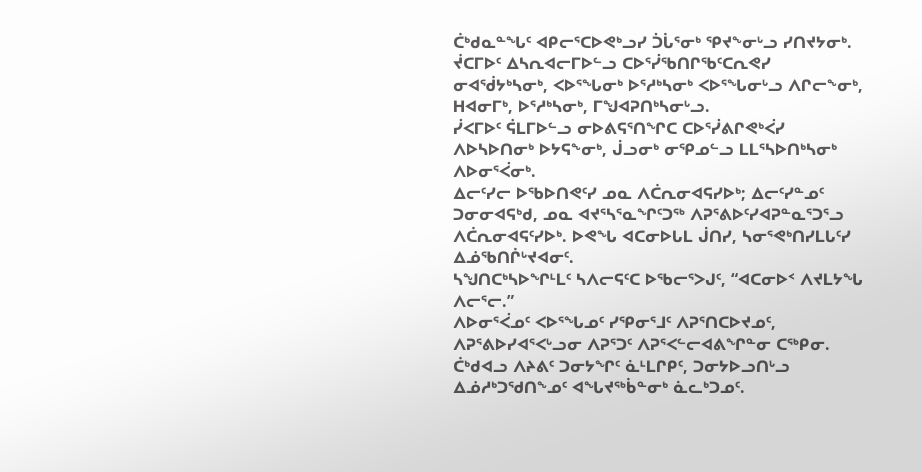ᑖᒃᑯᓇᓐᖓᑦ ᐊᑭᓕᕐᑕᐅᕙᒃᓗᓯ ᑑᒑᕐᓂᒃ ᕿᔪᖕᓂᒡᓗ ᓯᑎᔪᔭᓂᒃ.
ᔫᑕᒥᐅᑦ ᐃᓴᕆᐊᓕᒥᐅᓪᓗ ᑕᐅᕐᓰᖃᑎᒋᖃᑦᑕᕆᕙᓯ ᓂᐊᖂᔭᒃᓴᓂᒃ, ᐸᐅᕐᖓᓂᒃ ᐅᕐᓱᒃᓴᓂᒃ ᐸᐅᕐᖓᓂᒡᓗ ᐱᒋᓕᖕᓂᒃ, ᕼᐊᓂᒥᒃ, ᐅᕐᓱᒃᓴᓂᒃ, ᒥᖑᐊᕈᑎᒃᓴᓂᒡᓗ.
ᓰᐸᒥᐅᑦ ᕌᒪᒥᐅᓪᓗ ᓂᐅᕕᕋᕐᑎᖏᑕ ᑕᐅᕐᓰᕕᒋᕙᒃᐹᓯ ᐱᐅᓴᐅᑎᓂᒃ ᐅᔭᕋᖕᓂᒃ, ᒎᓗᓂᒃ ᓂᕿᓄᓪᓗ ᒪᒪᕐᓴᐅᑎᒃᓴᓂᒃ ᐱᐅᓂᕐᐹᓂᒃ.
ᐃᓕᑦᓯᓕ ᐅᖃᐅᑎᕙᑦᓯ ᓄᓇ ᐱᑖᕆᓂᐊᕋᓯᐅᒃ; ᐃᓕᑦᓯᓐᓄᑦ ᑐᓂᓂᐊᕋᒃᑯ, ᓄᓇ ᐊᔪᕐᓴᕐᓇᖏᑦᑐᖅ ᐱᕈᕐᕕᐅᑦᓯᐊᕈᓐᓇᕐᑐᕐᓗ ᐱᑖᕆᓂᐊᕋᑦᓯᐅᒃ. ᐅᕙᖓ ᐊᑕᓂᐅᒐᒪ ᒎᑎᓯ, ᓴᓂᕐᕙᒃᑎᓯᒪᒐᑦᓯ ᐃᓅᖃᑎᒌᒡᔪᐊᓂᑦ.
ᓴᖑᑎᑕᒃᓴᐅᖏᒻᒪᑦ ᓴᐱᓕᕋᑦᑕ ᐅᖃᓕᕐᐳᒍᑦ, “ᐊᑕᓂᐅᑉ ᐱᔪᒪᔭᖓ ᐱᓕᕐᓕ.”
ᐱᐅᓂᕐᐹᓄᑦ ᐸᐅᕐᖓᓄᑦ ᓯᕿᓂᕐᒧᑦ ᐱᕈᕐᑎᑕᐅᔪᓄᑦ, ᐱᕈᕐᕕᐅᓯᐊᕐᐸᒡᓗᓂ ᐱᕈᕐᑐᑦ ᐱᕈᕐᐸᓪᓕᐊᕕᖏᓐᓂ ᑕᖅᑭᓂ.
ᑖᒃᑯᐊᓗ ᐱᔨᕕᑦ ᑐᓂᔭᖏᑦ ᓈᒻᒪᒋᑭᑦ, ᑐᓂᔭᐅᓗᑎᒡᓗ ᐃᓅᓱᒃᑐᖁᑎᖕᓄᑦ ᐊᖓᔪᖅᑳᓐᓂᒃ ᓈᓚᒃᑐᓄᑦ.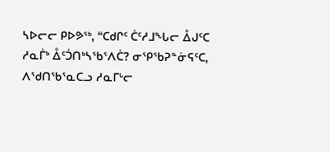ᓴᐅᓕᓕ ᑭᐅᕗᖅ, “ᑕᑯᒋᑦ ᑖᑦᓱᒧᖓᓕ ᐂᒍᑦᑕ ᓱᓇᒦᒃ ᐂᑦᑑᑎᒃᓴᖃᕐᐱᑖ? ᓂᕿᖃᕈᓐᓃᕋᑦᑕ, ᐱᖁᑎᖃᕐᓇᑕᓗ ᓱᓇᒥᒡᓕ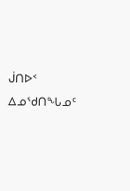ᒎᑎᐅᑉ ᐃᓄᖁᑎᖓᓄᑦ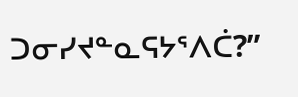ᑐᓂᓯᔪᓐᓇᕋᔭᕐᐱᑖ?”